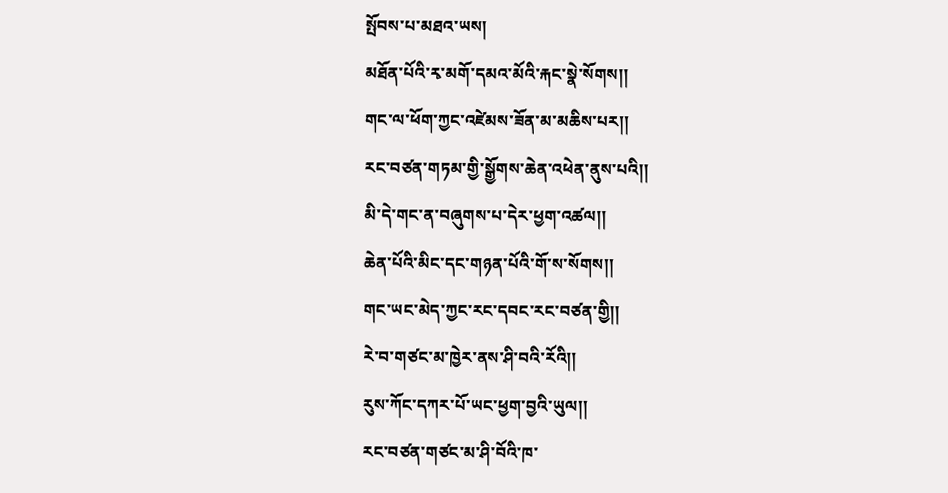སྤོབས་པ་མཐའ་ཡས།
མཐོན་པོའི་རྭ་མགོ་དམའ་མོའི་རྐང་སྣེ་སོགས།།
གང་ལ་ཕོག་ཀྱང་འཛེམས་ཟོན་མ་མཆིས་པར།།
རང་བཙན་གཏམ་གྱི་སྒྱོགས་ཆེན་འཕེན་ནུས་པའི།།
མི་དེ་གང་ན་བཞུགས་པ་དེར་ཕྱག་འཚལ།།
ཆེན་པོའི་མིང་དང་གཉན་པོའི་གོ་ས་སོགས།།
གང་ཡང་མེད་ཀྱང་རང་དབང་རང་བཙན་གྱི།།
རེ་བ་གཙང་མ་ཁྱེར་ནས་ཤི་བའི་རོའི།།
རུས་ཀོང་དཀར་པོ་ཡང་ཕྱག་བྱའི་ཡུལ།།
རང་བཙན་གཙང་མ་ཤི་བོའི་ཁ་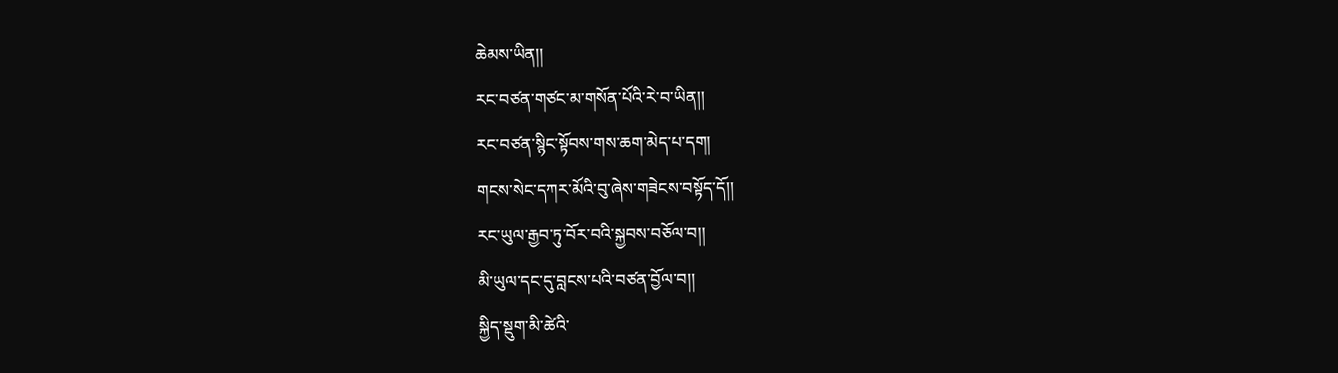ཆེམས་ཡིན།།
རང་བཙན་གཙང་མ་གསོན་པོའི་རེ་བ་ཡིན།།
རང་བཙན་སྙིང་སྟོབས་གས་ཆག་མེད་པ་དག།
གངས་སེང་དཀར་མོའི་བུ་ཞེས་གཟེངས་བསྟོད་དོ།།
རང་ཡུལ་རྒྱབ་ཏུ་བོར་བའི་སྐྱབས་བཅོལ་བ།།
མི་ཡུལ་དང་དུ་བླངས་པའི་བཙན་བྱོལ་བ།།
སྐྱིད་སྡུག་མི་ཚེའི་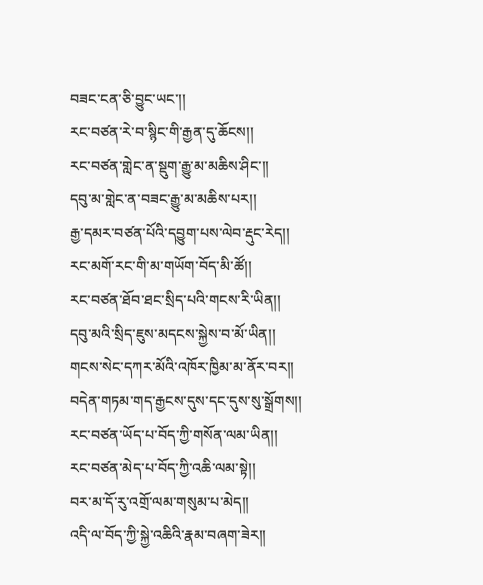བཟང་ངན་ཅི་བྱུང་ཡང་།།
རང་བཙན་རེ་བ་སྙིང་གི་རྒྱན་དུ་ཆོངས།།
རང་བཙན་གླེང་ན་སྡུག་རྒྱུ་མ་མཆིས་ཤིང་།།
དབུ་མ་གླེང་ན་བཟང་རྒྱུ་མ་མཆིས་པར།།
རྒྱ་དམར་བཙན་པོའི་དབྱུག་པས་ལེབ་རྡུང་རེད།།
རང་མགོ་རང་གི་མ་གཡོག་བོད་མི་ཚོ།།
རང་བཙན་ཐོབ་ཐང་སྲིད་པའི་གངས་རི་ཡིན།།
དབུ་མའི་སྲིད་ཇུས་མདངས་སྐྱེས་བ་མོ་ཡིན།།
གངས་སེང་དཀར་མོའི་འཁོར་ཁྱིམ་མ་ནོར་བར།།
བདེན་གཏམ་གད་རྒྱངས་དུས་དང་དུས་སུ་སྒྲོགས།།
རང་བཙན་ཡོད་པ་བོད་ཀྱི་གསོན་ལམ་ཡིན།།
རང་བཙན་མེད་པ་བོད་ཀྱི་འཆི་ལམ་སྟེ།།
བར་མ་དོ་རུ་འགྲོ་ལམ་གསུམ་པ་མེད།།
འདི་ལ་བོད་ཀྱི་སྐྱེ་འཆིའི་རྣམ་བཞག་ཟེར།།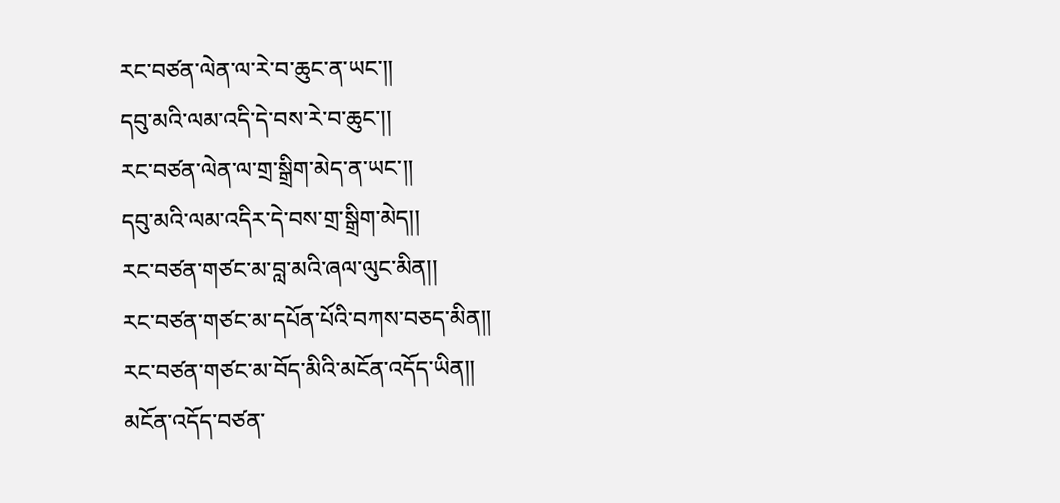རང་བཙན་ལེན་ལ་རེ་བ་ཆུང་ན་ཡང་།།
དབུ་མའི་ལམ་འདི་དེ་བས་རེ་བ་ཆུང་།།
རང་བཙན་ལེན་ལ་གྲ་སྒྲིག་མེད་ན་ཡང་།།
དབུ་མའི་ལམ་འདིར་དེ་བས་གྲ་སྒྲིག་མེད།།
རང་བཙན་གཙང་མ་བླ་མའི་ཞལ་ལུང་མིན།།
རང་བཙན་གཙང་མ་དཔོན་པོའི་བཀས་བཅད་མིན།།
རང་བཙན་གཙང་མ་བོད་མིའི་མངོན་འདོད་ཡིན།།
མངོན་འདོད་བཙན་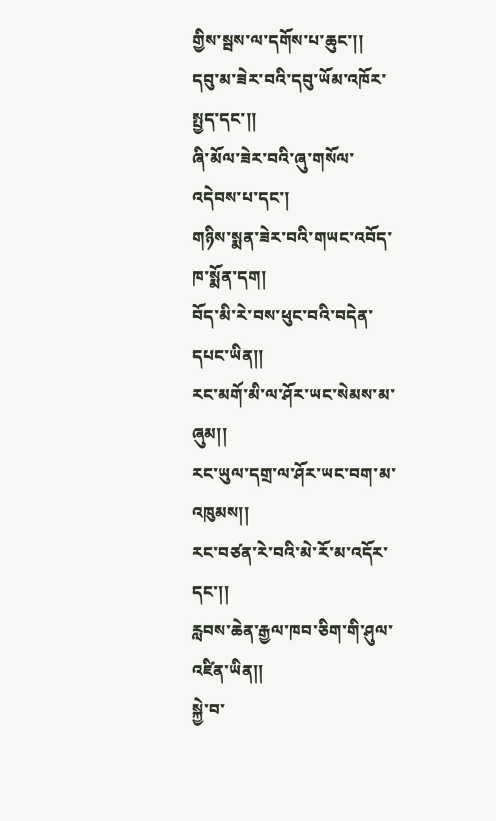གྱིས་སྦས་ལ་དགོས་པ་ཆུང་།།
དབུ་མ་ཟེར་བའི་དབུ་ཡོམ་འཁོར་སྤྱད་དང་།།
ཞི་མོལ་ཟེར་བའི་ཞུ་གསོལ་འདེབས་པ་དང་།
གཉིས་སྨན་ཟེར་བའི་གཡང་འབོད་ཁ་སྨོན་དག།
བོད་མི་རེ་བས་ཕུང་བའི་བདེན་དཔང་ཡིན།།
རང་མགོ་མི་ལ་ཤོར་ཡང་སེམས་མ་ཞུམ།།
རང་ཡུལ་དགྲ་ལ་ཤོར་ཡང་བག་མ་འཁུམས།།
རང་བཙན་རེ་བའི་མེ་རོ་མ་འདོར་དང་།།
རླབས་ཆེན་རྒྱལ་ཁབ་ཅིག་གི་ཤུལ་འཛིན་ཡིན།།
སྐྱེ་བ་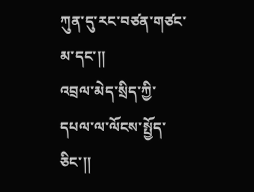ཀུན་དུ་རང་བཙན་གཙང་མ་དང་།།
འབྲལ་མེད་སྲིད་ཀྱི་དཔལ་ལ་ལོངས་སྤྱོད་ཅིང་།།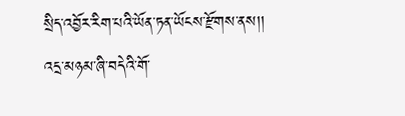སྲིད་འབྱོར་རིག་པའི་ཡོན་ཏན་ཡོངས་རྫོགས་ནས།།
འདྲ་མཉམ་ཞི་བདེའི་གོ་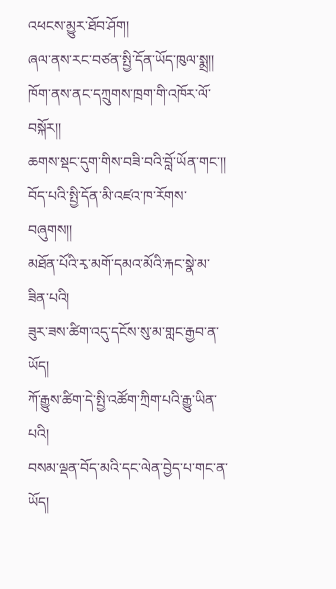འཕངས་མྱུར་ཐོབ་ཤོག།
ཞལ་ནས་རང་བཙན་སྤྱི་དོན་ཡོད་ཁུལ་སྨྲ།།
ཁོག་ནས་ནང་དཀྲུགས་ཁྲག་གི་འཁོར་ལོ་བསྐོར།།
ཆགས་སྡང་དུག་གིས་བཟི་བའི་བློ་ཡོན་གང་།།
བོད་པའི་སྤྱི་དོན་མི་འཛའ་ཁ་རོགས་བཞུགས།།
མཐོན་པོའི་རྭ་མགོ་དམའ་མོའི་རྐང་སྣེ་མ་ཟིན་པའི།
ཟུར་ཟས་ཚིག་འདུ་དངོས་སུ་མ་གླང་རྒྱབ་ན་ཡོད།
ཀོ་རྒྱུས་ཚིག་དེ་སྤྱི་འཚོག་ཀྲིག་པའི་རྒྱུ་ཡིན་པའི།
བསམ་ལྡན་བོད་མའི་དང་ལེན་བྱེད་པ་གང་ན་ཡོད།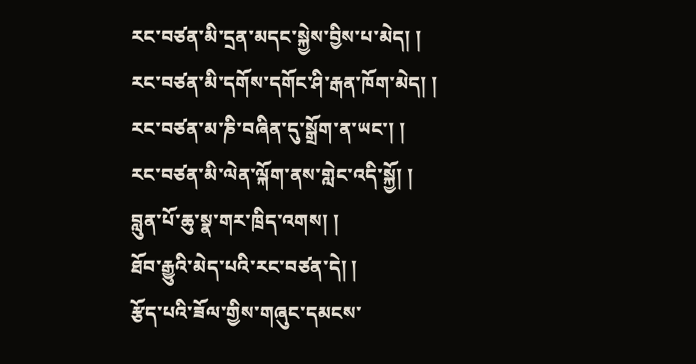རང་བཙན་མི་དྲན་མདང་སྐྱེས་བྱིས་པ་མེད། །
རང་བཙན་མི་དགོས་དགོང་ཤི་རྒན་ཁོག་མེད། །
རང་བཙན་མ་ཎི་བཞིན་དུ་སྒྲོག་ན་ཡང་། །
རང་བཙན་མི་ལེན་ལྐོག་ནས་གླེང་འདི་སྐྱོ། །
བླུན་པོ་ཆུ་སྣ་གར་ཁྲིད་འགས། །
ཐོབ་རྒྱུའི་མེད་པའི་རང་བཙན་དེ། །
རྩོད་པའི་ཟོལ་གྱིས་གཞུང་དམངས་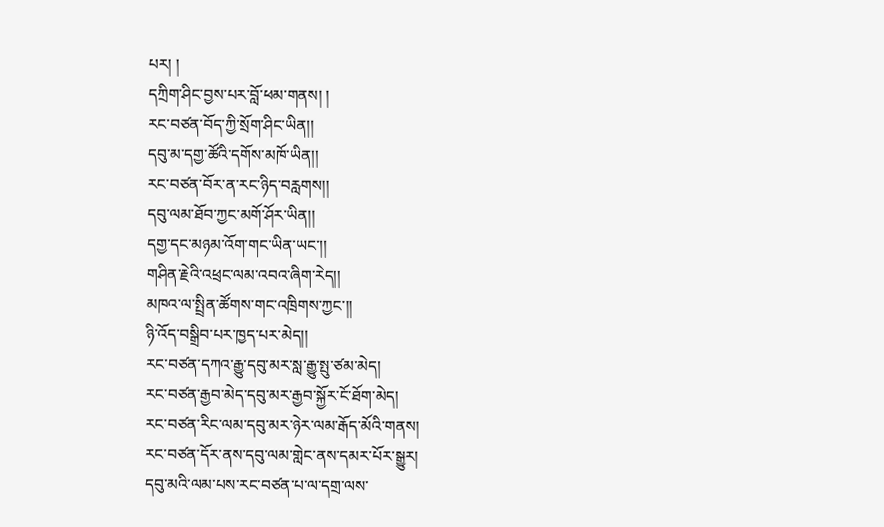པར། །
དཀྲིག་ཤིང་བྱས་པར་བློ་ཕམ་གནས། །
རང་བཙན་བོད་ཀྱི་སྲོག་ཤིང་ཡིན།།
དབུ་མ་དགྱ་ཚོའི་དགོས་མཁོ་ཡིན།།
རང་བཙན་བོར་ན་རང་ཉིད་བརླགས།།
དབུ་ལམ་ཐོབ་ཀྱང་མགོ་ཤོར་ཡིན།།
དགྱ་དང་མཉམ་འོག་གང་ཡིན་ཡང་།།
གཤིན་རྗེའི་འཕྲང་ལམ་འབའ་ཞིག་རེད།།
མཁའ་ལ་སྤྲིན་ཚོགས་གང་འཁྲིགས་ཀྱང་།།
ཉི་འོད་བསྒྲིབ་པར་ཁྱད་པར་མེད།།
རང་བཙན་དཀའ་རྒྱུ་དབུ་མར་སླ་རྒྱུ་སྤུ་ཙམ་མེད།
རང་བཙན་རྒྱབ་མེད་དབུ་མར་རྒྱབ་སྐྱོར་ངོ་ཐོག་མེད།
རང་བཙན་རིང་ལམ་དབུ་མར་ཉེར་ལམ་རྒོད་མོའི་གནས།
རང་བཙན་དོར་ནས་དབུ་ལམ་གླེང་ནས་དམར་པོར་སྒྱུར།
དབུ་མའི་ལམ་པས་རང་བཙན་པ་ལ་དགྲ་ལས་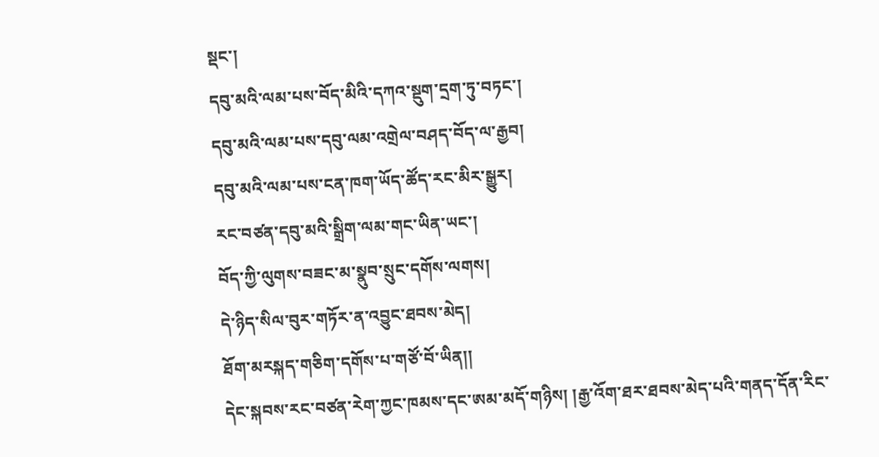སྡང་།
དབུ་མའི་ལམ་པས་བོད་མིའི་དཀའ་སྡུག་དྲག་ཏུ་བཏང་།
དབུ་མའི་ལམ་པས་དབུ་ལམ་འགྲེལ་བཤད་བོད་ལ་རྒྱབ།
དབུ་མའི་ལམ་པས་ངན་ཁག་ཡོད་ཚོད་རང་མིར་སྒྱུར།
རང་བཙན་དབུ་མའི་སྒྲིག་ལམ་གང་ཡིན་ཡང་།
བོད་ཀྱི་ལུགས་བཟང་མ་སྣུབ་སྲུང་དགོས་ལགས།
དེ་ཉིད་སིལ་བུར་གཏོར་ན་འབྱུང་ཐབས་མེད།
ཐོག་མརསྐད་གཅིག་དགོས་པ་གཙོ་བོ་ཡིན།།
དེང་སྐབས་རང་བཙན་རེག་ཀྱང་ཁམས་དང་ཨམ་མདོ་གཉིས། །རྒྱ་འོག་ཐར་ཐབས་མེད་པའི་གནད་དོན་རིང་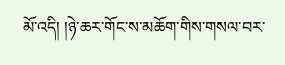མོ་འདི། །ཉེ་ཆར་གོང་ས་མཆོག་གིས་གསལ་བར་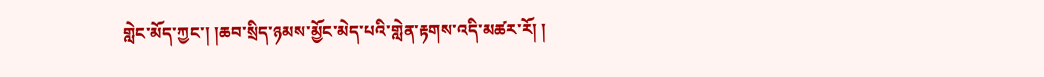གླེང་མོད་ཀྱང་། །ཆབ་སྲིད་ཉམས་མྱོང་མེད་པའི་གླེན་རྟགས་འདི་མཚར་རོ། །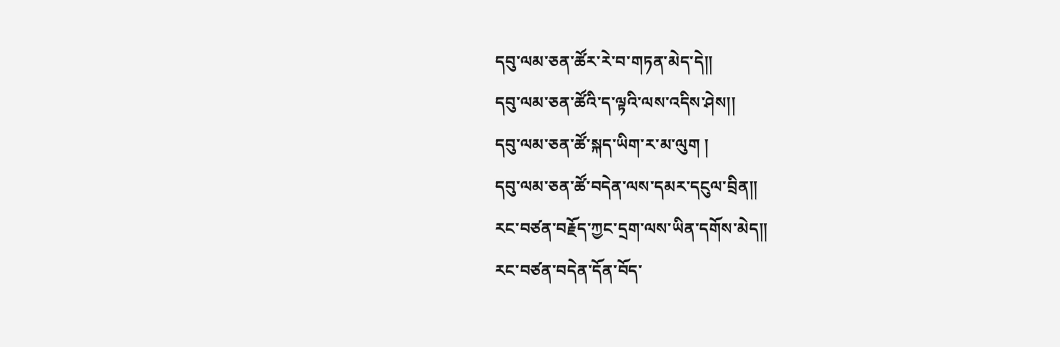དབུ་ལམ་ཅན་ཚོར་རེ་བ་གཏན་མེད་དེ།།
དབུ་ལམ་ཅན་ཚོའི་ད་ལྟའི་ལས་འདིས་ཤེས།།
དབུ་ལམ་ཅན་ཚོ་སྐད་ཡིག་ར་མ་ལུག །
དབུ་ལམ་ཅན་ཚོ་བདེན་ལས་དམཪ་དངུལ་བྲིན།།
རང་བཙན་བརྗོད་ཀྱང་དྲག་ལས་ཡིན་དགོས་མེད།།
རང་བཙན་བདེན་དོན་བོད་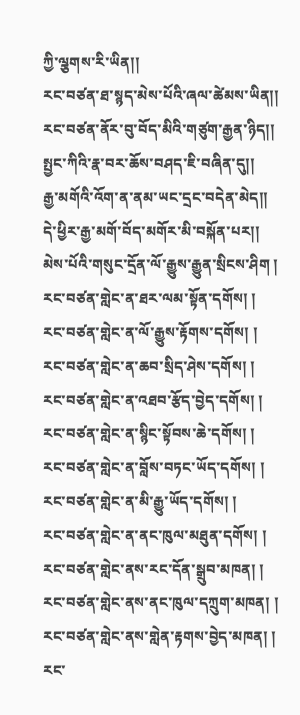ཀྱི་ལྕགས་རི་ཡིན།།
རང་བཙན་ཐ་སྙད་མེས་པོའི་ཞལ་ཚེམས་ཡིན།།
རང་བཙན་ནོར་བུ་བོད་མིའི་གཙུག་རྒྱན་ཉིད།།
སྤྱང་ཀིའི་རྣ་བར་ཆོས་བཤད་ཇི་བཞིན་དུ།།
རྒྱ་མགོའི་འོག་ན་ནམ་ཡང་དྲང་བདེན་མེད།།
དེ་ཕྱིར་རྒྱ་མགོ་བོད་མགོར་མི་བསྐོན་པཪ།།
མེས་པོའི་གསུང་དྲོན་ལོ་རྒྱུས་རྒྱུན་སྲིངས་ཤིག །
རང་བཙན་གླེང་ན་ཐར་ལམ་སྟོན་དགོས། །
རང་བཙན་གླེང་ན་ལོ་རྒྱུས་རྟོགས་དགོས། །
རང་བཙན་གླེང་ན་ཆབ་སྲིད་ཤེས་དགོས། །
རང་བཙན་གླེང་ན་འཐབ་རྩོད་བྱེད་དགོས། །
རང་བཙན་གླེང་ན་སྙིང་སྟོབས་ཆེ་དགོས། །
རང་བཙན་གླེང་ན་བློས་བཏང་ཡོད་དགོས། །
རང་བཙན་གླེང་ན་མི་རྒྱུ་ཡོད་དགོས། །
རང་བཙན་གླེང་ན་ནང་ཁུལ་མཐུན་དགོས། །
རང་བཙན་གླེང་ནས་རང་དོན་སྒྲུབ་མཁན། །
རང་བཙན་གླེང་ནས་ནང་ཁུལ་དཀྲུག་མཁན། །
རང་བཙན་གླེང་ནས་གླེན་རྟགས་བྱེད་མཁན། །
རང་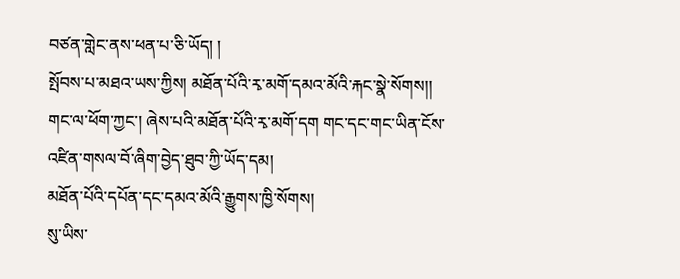བཙན་གླེང་ནས་ཕན་པ་ཅི་ཡོད། །
སྤོབས་པ་མཐའ་ཡས་ཀྱིས། མཐོན་པོའི་རྭ་མགོ་དམའ་མོའི་རྐང་སྣེ་སོགས།།
གང་ལ་ཕོག་ཀྱང་། ཞེས་པའི་མཐོན་པོའི་རྭ་མགོ་དག གང་དང་གང་ཡིན་ངོས་འཛིན་གསལ་བོ་ཞིག་བྱེད་ཐུབ་ཀྱི་ཡོད་དམ།
མཐོན་པོའི་དཔོན་དང་དམའ་མོའི་རྒྱུགས་ཁྱི་སོགས།
སུ་ཡིས་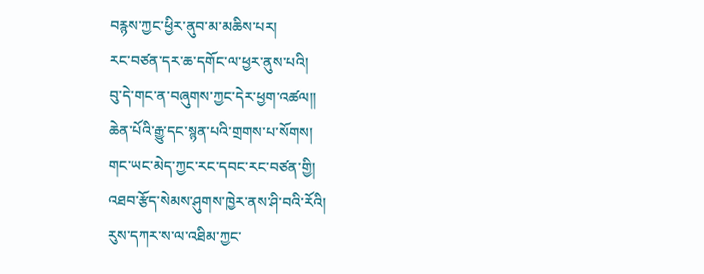བརྙས་ཀྱང་ཕྱིར་ནུབ་མ་མཆིས་པར།
རང་བཙན་དར་ཆ་དགོང་ལ་ཕྱར་ནུས་པའི།
བུ་དེ་གང་ན་བཞུགས་ཀྱང་དེར་ཕྱག་འཚལ།།
ཆེན་པོའི་རྒྱུ་དང་སྙན་པའི་གྲགས་པ་སོགས།
གང་ཡང་མེད་ཀྱང་རང་དབང་རང་བཙན་གྱི།
འཐབ་རྩོད་སེམས་ཤུགས་ཁྱེར་ནས་ཤི་བའི་ཪོའི།
རུས་དཀར་ས་ལ་འཐིམ་ཀྱང་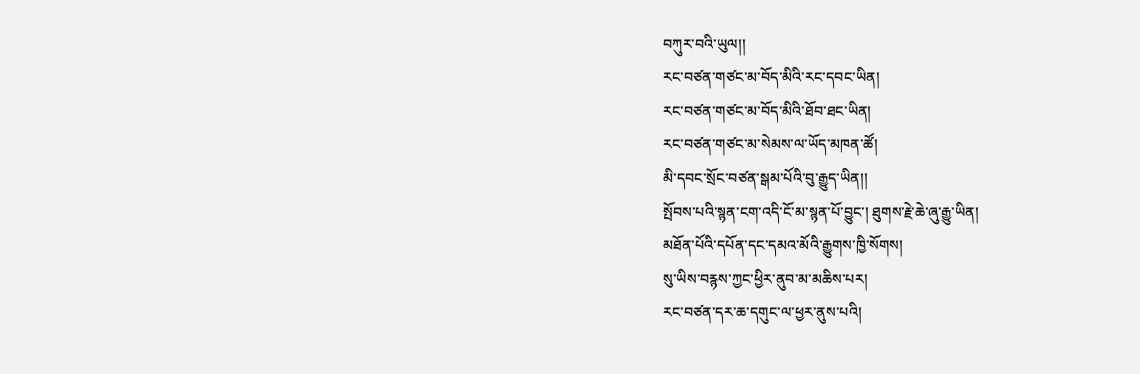བཀུར་བའི་ཡུལ།།
རང་བཙན་གཙང་མ་བོད་མིའི་རང་དབང་ཡིན།
རང་བཙན་གཙང་མ་བོད་མིའི་ཐོབ་ཐང་ཡིན།
རང་བཙན་གཙང་མ་སེམས་ལ་ཡོད་མཁན་ཚོ།
མི་དབང་སྲོང་བཙན་སྒམ་པོའི་བུ་རྒྱུད་ཡིན།།
སྤོབས་པའི་སྙན་ངག་འདི་ངོ་མ་སྙན་པོ་བྱུང་། ཐུགས་རྗེ་ཆེ་ཞུ་རྒྱུ་ཡིན།
མཐོན་པོའི་དཔོན་དང་དམའ་མོའི་རྒྱུགས་ཁྱི་སོགས།
སུ་ཡིས་བརྙས་ཀྱང་ཕྱིར་ནུབ་མ་མཆིས་པར།
རང་བཙན་དར་ཆ་དགུང་ལ་ཕྱར་ནུས་པའི།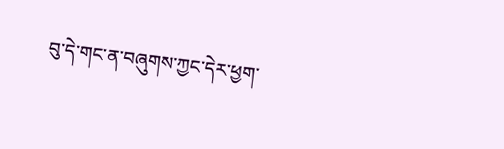བུ་དེ་གང་ན་བཞུགས་ཀྱང་དེར་ཕྱག་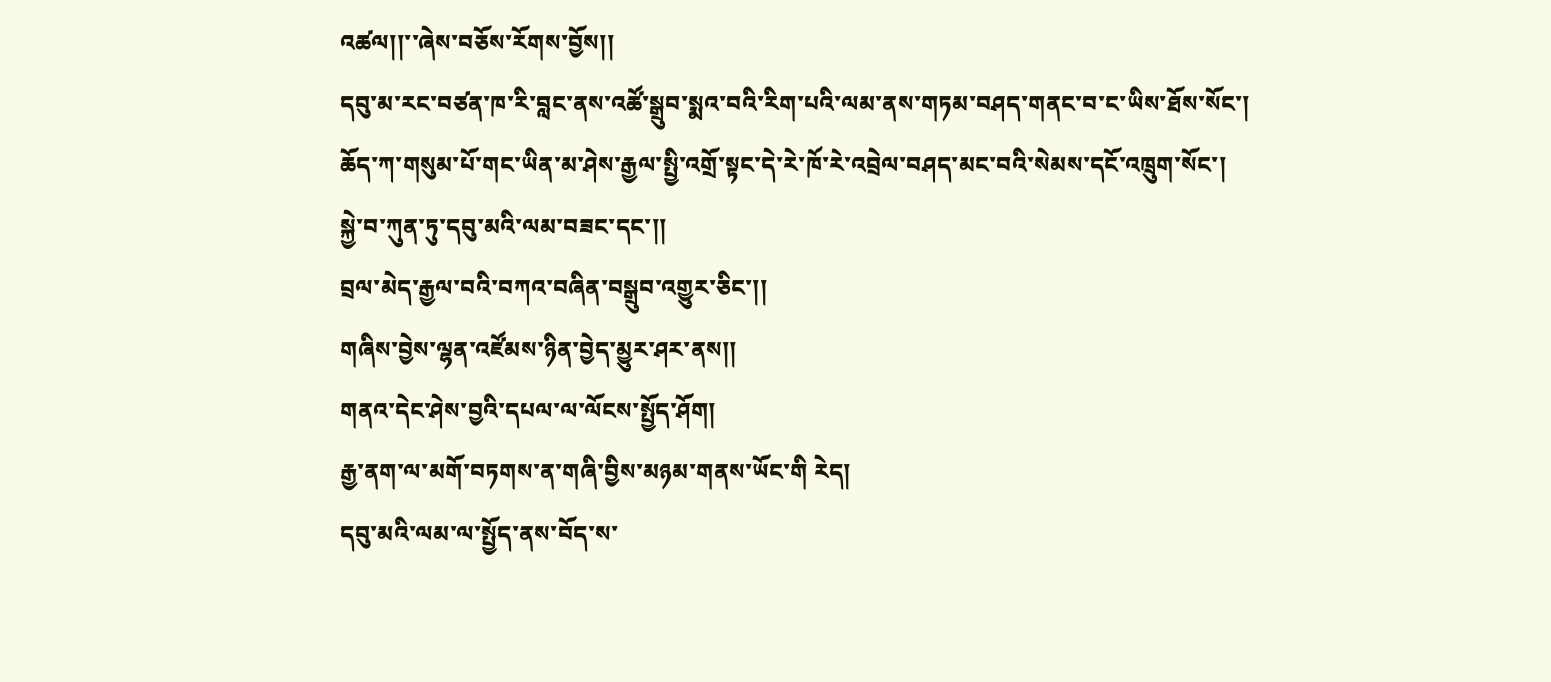འཚལ།།་་ཞེས་བཅོས་རོགས་བྱོས།།
དབུ་མ་རང་བཙན་ཁ་རི་བླང་ནས་འཚོ་སྒྲུབ་སྨའ་བའི་རིག་པའི་ལམ་ནས་གཏམ་བཤད་གནང་བ་ང་ཡིས་ཐོས་སོང་།
ཆོད་ཀ་གསུམ་པོ་གང་ཡིན་མ་ཤེས་རྒྱལ་སྤྱི་འགྲོ་སྟང་དེ་རེ་ཁོ་རེ་འབྲེལ་བཤད་མང་བའི་སེམས་དངོ་འཁྲུག་སོང་།
སྐྱེ་བ་ཀུན་ཏུ་དབུ་མའི་ལམ་བཟང་དང་།།
བྲལ་མེད་རྒྱལ་བའི་བཀའ་བཞིན་བསྒྲུབ་འགྱུར་ཅིང་།།
གཞིས་བྱེས་ལྷན་འཛོམས་ཉིན་བྱེད་མྱུར་ཤར་ནས།།
གནའ་དེང་ཤེས་བྱའི་དཔལ་ལ་ལོངས་སྤྱོད་ཤོག།
རྒྱ་ནག་ལ་མགོ་བཏགས་ན་གཞི་བྱིས་མཉམ་གནས་ཡོང་གི རེད།
དབུ་མའི་ལམ་ལ་སྤྱོད་ནས་བོད་ས་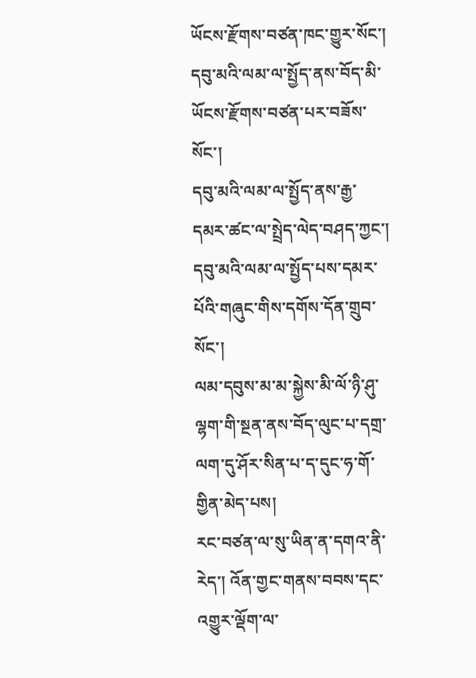ཡོངས་རྫོགས་བཙན་ཁང་གྱུར་སོང་།
དབུ་མའི་ལམ་ལ་སྤྱོད་ནས་བོད་མི་ཡོངས་རྫོགས་བཙན་པར་བཟོས་སོང་།
དབུ་མའི་ལམ་ལ་སྤྱོད་ནས་རྒྱ་དམར་ཚང་ལ་སྤྲེད་ལེད་བཤད་ཀྱང་།
དབུ་མའི་ལམ་ལ་སྤྱོད་པས་དམར་པོའི་གཞུང་གིས་དགོས་དོན་གྲུབ་སོང་།
ལམ་དབུས་མ་མ་སྐྱེས་མི་ལོ་ཉི་ཤུ་ལྷག་གི་སྔན་ནས་བོད་ལུང་པ་དགྲ་ལག་དུ་ཤོར་སིན་པ་ད་དུང་ཧ་གོ་གྱིན་མེད་པས།
རང་བཙན་ལ་སུ་ཡིན་ན་དགའ་ནི་རེད་། འོན་གྱང་གནས་བབས་དང་འགྱུར་ལྡོག་ལ་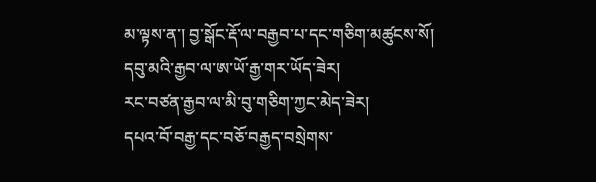མ་ལྟས་ན་། བྱ་སྒོང་རྡོ་ལ་བརྒྱབ་པ་དང་གཅིག་མཚུངས་སོ།
དབུ་མའི་རྒྱབ་ལ་ཨ་ཡོ་རྒྱ་གར་ཡོད་ཟེར།
རང་བཙན་རྒྱབ་ལ་མི་བུ་གཅིག་ཀྱང་མེད་ཟེར།
དཔའ་བོ་བརྒྱ་དང་བཅོ་བརྒྱད་བསྲེགས་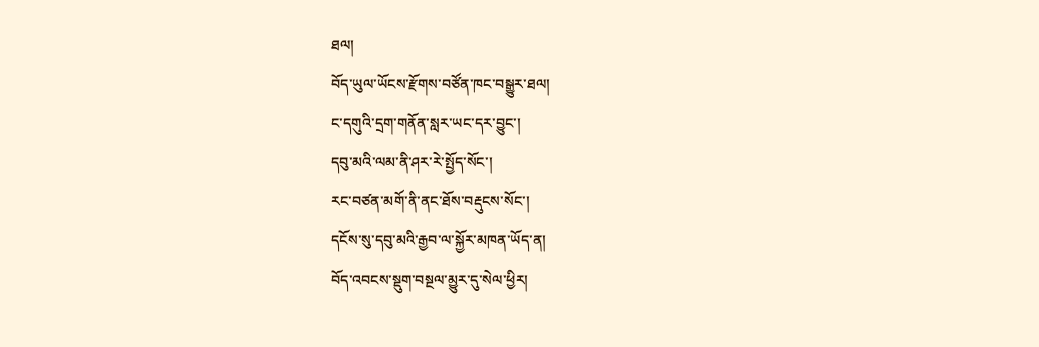ཐལ།
བོད་ཡུལ་ཡོངས་རྫོགས་བཙོན་ཁང་བསྒྱུར་ཐལ།
ང་དགུའི་དྲག་གནོན་སླར་ཡང་དར་བྱུང་།
དབུ་མའི་ལམ་ནི་ཤར་རེ་སྤྱོད་སོང་།
རང་བཙན་མགོ་ནི་ནང་ཐོས་བརྡུངས་སོང་།
དངོས་སུ་དབུ་མའི་རྒྱབ་ལ་སྐྱོར་མཁན་ཡོད་ན།
བོད་འབངས་སྡུག་བསྔལ་མྱུར་དུ་སེལ་ཕྱིར།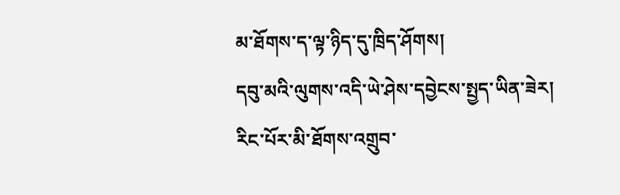མ་ཐོགས་ད་ལྟ་ཉིད་དུ་ཁྲིད་ཤོགས།
དབུ་མའི་ལུགས་འདི་ཡེ་ཤེས་དབྱེངས་སྤྱད་ཡིན་ཟེར།
རིང་པོར་མི་ཐོགས་འགྲུབ་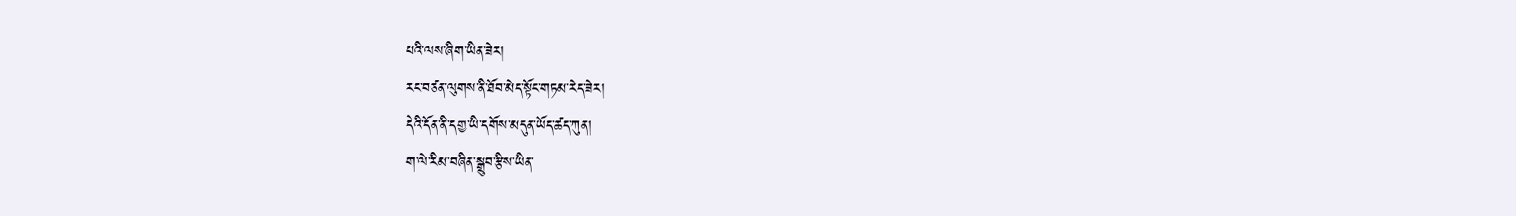པའི་ལས་ཞིག་ཡིན་ཟེར།
རང་བཙན་ལུགས་ནི་ཐོབ་མེད་སྟོང་གཏམ་རེད་ཟེར།
དེའི་དོན་ནི་དགྱ་ཡི་དགོས་མདུན་ཡོད་ཚད་ཀུན།
ག་ལེ་རིམ་བཞིན་སྒྲུབ་རྩིས་ཡིན་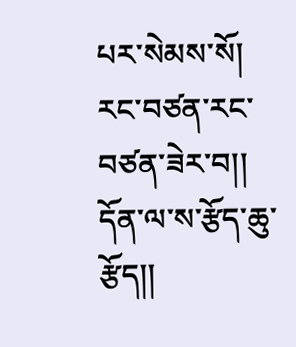པར་སེམས་སོ།
རང་བཙན་རང་བཙན་ཟེར་བ།།
དོན་ལ་ས་རྩོད་ཆུ་རྩོད།།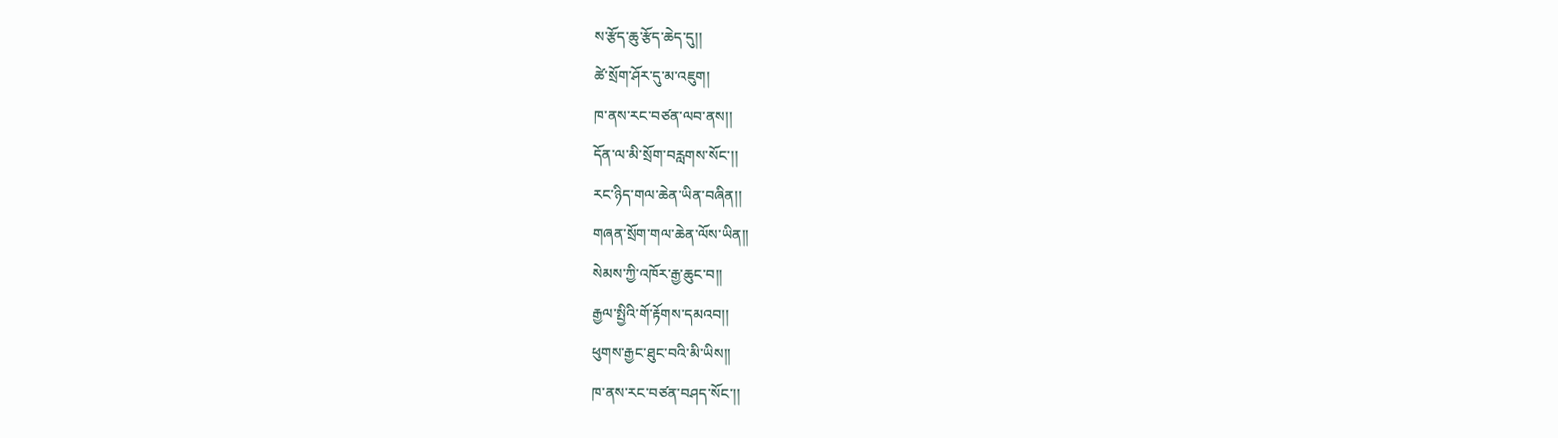ས་རྩོད་ཆུ་རྩོད་ཆེད་དུ།།
ཚེ་སྲོག་ཤོར་དུ་མ་འཇུག།
ཁ་ནས་རང་བཙན་ལབ་ནས།།
དོན་ལ་མི་སྲོག་བརླགས་སོང་།།
རང་ཉིད་གལ་ཆེན་ཡིན་བཞིན།།
གཞན་སྲོག་གལ་ཆེན་ལོས་ཡིན།།
སེམས་ཀྱི་འཁོར་རྒྱ་ཆུང་བ།།
རྒྱལ་སྤྱིའི་གོ་རྟོགས་དམའབ།།
ཕུགས་རྒྱང་ཐུང་བའི་མི་ཡིས།།
ཁ་ནས་རང་བཙན་བཤད་སོང་།།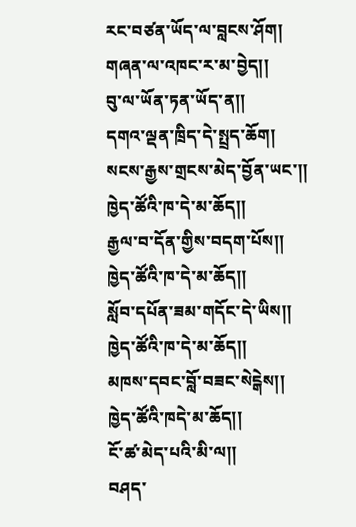རང་བཙན་ཡོད་ལ་བླངས་ཤོག།
གཞན་ལ་འཁང་ར་མ་བྱེད།།
བུ་ལ་ཡོན་ཏན་ཡོད་ན།།
དགའ་ལྡན་ཁྲིད་དེ་སྤྲད་ཆོག།
སངས་རྒྱས་གྲངས་མེད་བྱོན་ཡང་།།
ཁྱེད་ཚོའི་ཁ་དེ་མ་ཆོད།།
རྒྱལ་བ་དོན་གྱིས་བདག་པོས།།
ཁྱེད་ཚོའི་ཁ་དེ་མ་ཆོད།།
སློབ་དཔོན་ཟམ་གདོང་དེ་ཡིས།།
ཁྱེད་ཚོའི་ཁ་དེ་མ་ཆོད།།
མཁས་དབང་བློ་བཟང་སེངྒེས།།
ཁྱེད་ཚོའི་ཁདེ་མ་ཆོད།།
ངོ་ཚ་མེད་པའི་མི་ལ།།
བཤད་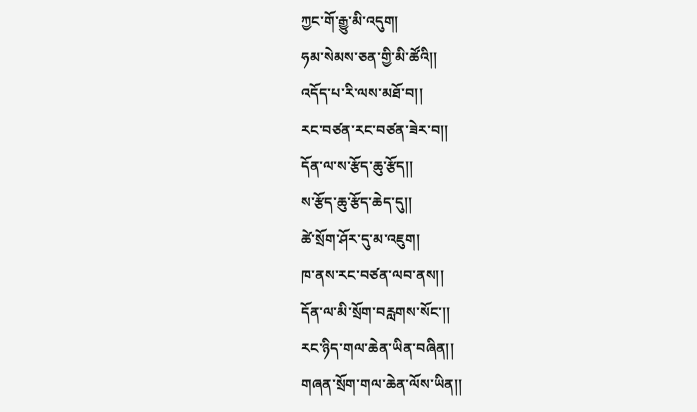ཀྱང་གོ་རྒྱུ་མི་འདུག།
ཧམ་སེམས་ཅན་གྱི་མི་ཚོའི།།
འདོད་པ་རི་ལས་མཐོ་བ།།
རང་བཙན་རང་བཙན་ཟེར་བ།།
དོན་ལ་ས་རྩོད་ཆུ་རྩོད།།
ས་རྩོད་ཆུ་རྩོད་ཆེད་དུ།།
ཚེ་སྲོག་ཤོར་དུ་མ་འཇུག།
ཁ་ནས་རང་བཙན་ལབ་ནས།།
དོན་ལ་མི་སྲོག་བརླགས་སོང་།།
རང་ཉིད་གལ་ཆེན་ཡིན་བཞིན།།
གཞན་སྲོག་གལ་ཆེན་ལོས་ཡིན།།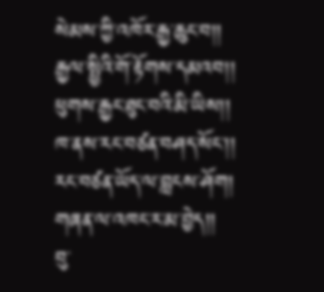སེམས་ཀྱི་འཁོར་རྒྱ་ཆུང་བ།།
རྒྱལ་སྤྱིའི་གོ་རྟོགས་དམའབ།།
ཕུགས་རྒྱང་ཐུང་བའི་མི་ཡིས།།
ཁ་ནས་རང་བཙན་བཤད་སོང་།།
རང་བཙན་ཡོད་ལ་བླངས་ཤོག།
གཞན་ལ་འཁང་ར་མ་བྱེད།།
བུ་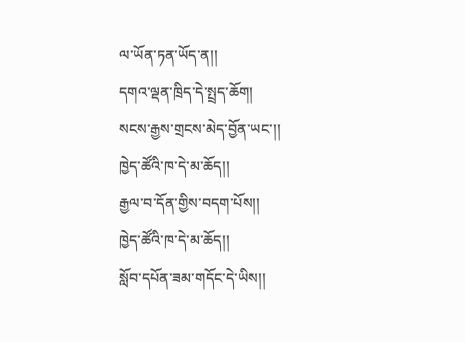ལ་ཡོན་ཏན་ཡོད་ན།།
དགའ་ལྡན་ཁྲིད་དེ་སྤྲད་ཆོག།
སངས་རྒྱས་གྲངས་མེད་བྱོན་ཡང་།།
ཁྱེད་ཚོའི་ཁ་དེ་མ་ཆོད།།
རྒྱལ་བ་དོན་གྱིས་བདག་པོས།།
ཁྱེད་ཚོའི་ཁ་དེ་མ་ཆོད།།
སློབ་དཔོན་ཟམ་གདོང་དེ་ཡིས།།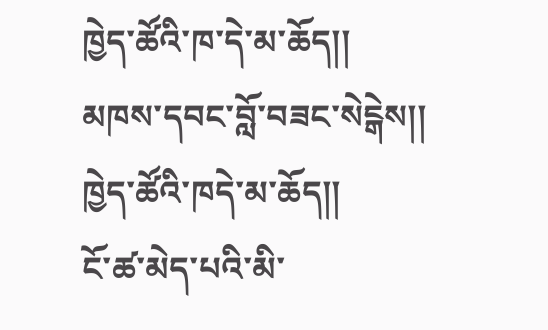ཁྱེད་ཚོའི་ཁ་དེ་མ་ཆོད།།
མཁས་དབང་བློ་བཟང་སེངྒེས།།
ཁྱེད་ཚོའི་ཁདེ་མ་ཆོད།།
ངོ་ཚ་མེད་པའི་མི་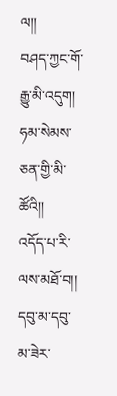ལ།།
བཤད་ཀྱང་གོ་རྒྱུ་མི་འདུག།
ཧམ་སེམས་ཅན་གྱི་མི་ཚོའི།།
འདོད་པ་རི་ལས་མཐོ་བ།།
དབུ་མ་དབུ་མ་ཟེར་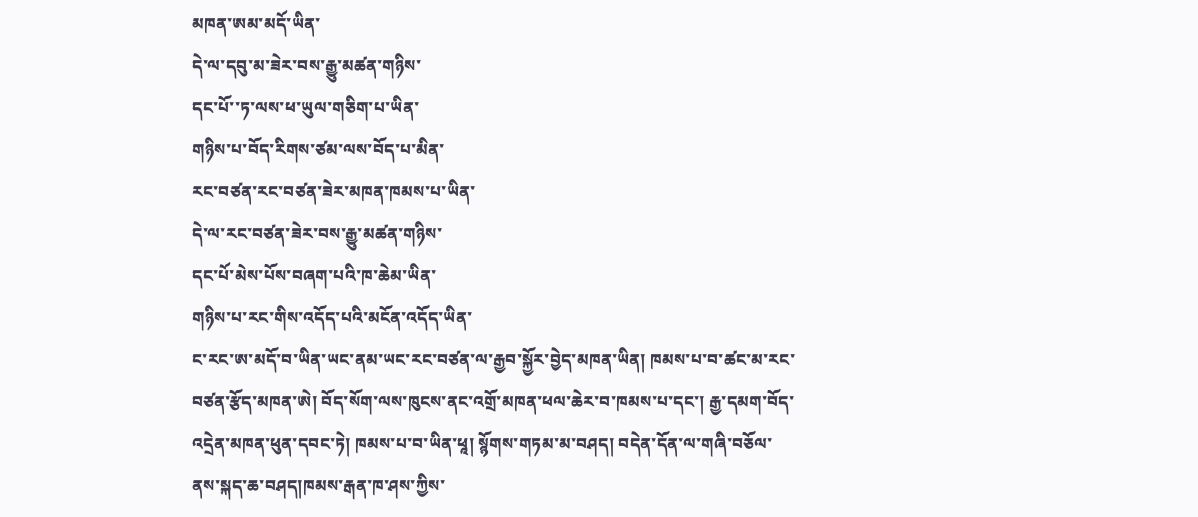མཁན་ཨམ་མདོ་ཡིན་
དེ་ལ་དབུ་མ་ཟེར་བས་རྒྱུ་མཚན་གཉིས་
དང་པོ་་ཏ་ལས་ཕ་ཡུལ་གཅིག་པ་ཡིན་
གཉིས་པ་བོད་རིགས་ཙམ་ལས་བོད་པ་མིན་
རང་བཙན་རང་བཙན་ཟེར་མཁན་ཁམས་པ་ཡིན་
དེ་ལ་རང་བཙན་ཟེར་བས་རྒྱུ་མཚན་གཉིས་
དང་པོ་མེས་པོས་བཞག་པའི་ཁ་ཆེམ་ཡིན་
གཉིས་པ་རང་གིས་འདོད་པའི་མངོན་འདོད་ཡིན་
ང་རང་ཨ་མདོ་བ་ཡིན་ཡང་ནམ་ཡང་རང་བཙན་ལ་རྒྱབ་སྐྱོར་བྱེད་མཁན་ཡིན། ཁམས་པ་བ་ཚང་མ་རང་བཙན་རྩོད་མཁན་ཨེ། བོད་སོག་ལས་ཁུངས་ནང་འགྲོ་མཁན་ཕལ་ཆེར་བ་ཁམས་པ་དང་། རྒྱ་དམག་བོད་འདྲེན་མཁན་ཕུན་དབང་ཏེ། ཁམས་པ་བ་ཡིན་ཕཱ། སྙོགས་གཏམ་མ་བཤད། བདེན་དོན་ལ་གཞི་བཅོལ་ནས་སྐད་ཆ་བཤད།ཁམས་རྒན་ཁ་ཤས་ཀྱིས་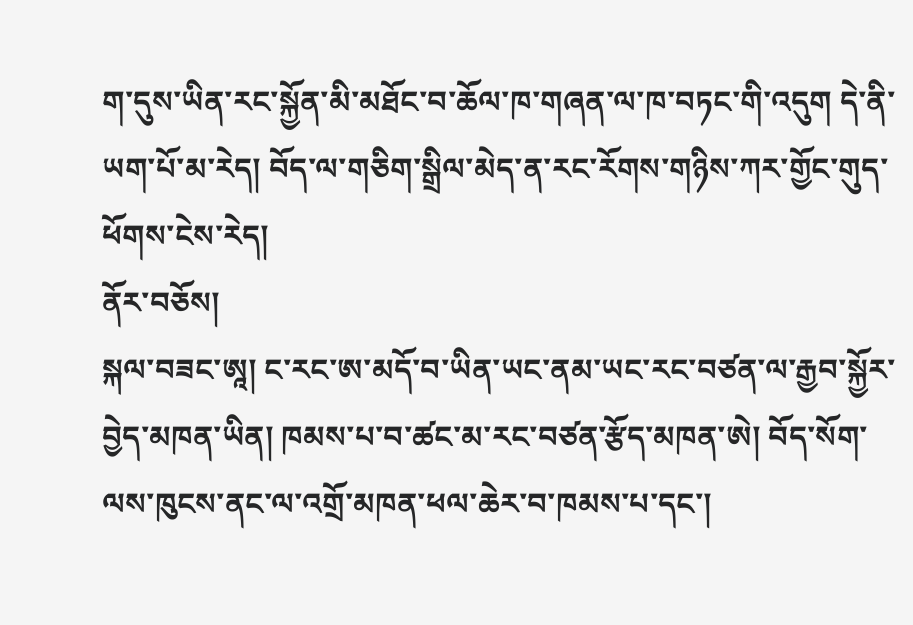ག་དུས་ཡིན་རང་སྐྱོན་མི་མཐོང་བ་ཆོལ་ཁ་གཞན་ལ་ཁ་བཏང་གི་འདུག དེ་ནི་ཡག་པོ་མ་རེད། བོད་ལ་གཅིག་སྒྲིལ་མེད་ན་རང་རོགས་གཉིས་ཀར་གྱོང་གུད་ཕོགས་ངེས་རེད།
ནོར་བཅོས།
སྐལ་བཟང་ཨཱ། ང་རང་ཨ་མདོ་བ་ཡིན་ཡང་ནམ་ཡང་རང་བཙན་ལ་རྒྱབ་སྐྱོར་བྱེད་མཁན་ཡིན། ཁམས་པ་བ་ཚང་མ་རང་བཙན་རྩོད་མཁན་ཨེ། བོད་སོག་ལས་ཁུངས་ནང་ལ་འགྲོ་མཁན་ཕལ་ཆེར་བ་ཁམས་པ་དང་།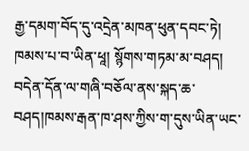རྒྱ་དམག་བོད་དུ་འདྲེན་མཁན་ཕུན་དབང་ཏེ། ཁམས་པ་བ་ཡིན་ཕཱ། སྙོགས་གཏམ་མ་བཤད། བདེན་དོན་ལ་གཞི་བཅོལ་ནས་སྐད་ཆ་བཤད།ཁམས་རྒན་ཁ་ཤས་ཀྱིས་ག་དུས་ཡིན་ཡང་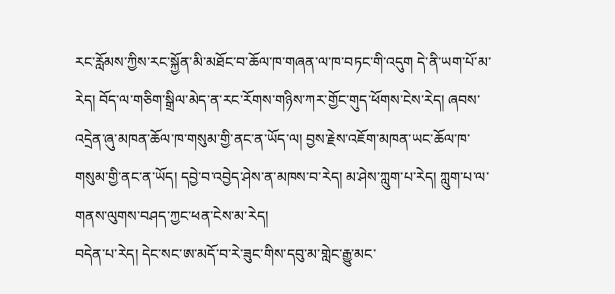རང་རློམས་ཀྱིས་རང་སྐྱོན་མི་མཐོང་བ་ཆོལ་ཁ་གཞན་ལ་ཁ་བཏང་གི་འདུག དེ་ནི་ཡག་པོ་མ་རེད། བོད་ལ་གཅིག་སྒྲིལ་མེད་ན་རང་རོགས་གཉིས་ཀར་གྱོང་གུད་ཕོགས་ངེས་རེད། ཞབས་འདྲེན་ཞུ་མཁན་ཆོལ་ཁ་གསུམ་གྱི་ནང་ན་ཡོད་ལ། བྱས་རྗེས་འཇོག་མཁན་ཡང་ཆོལ་ཁ་གསུམ་གྱི་ནང་ན་ཡོད། དབྱེ་བ་འབྱེད་ཤེས་ན་མཁས་བ་རེད། མ་ཤེས་ཀླུག་པ་རེད། ཀླུག་པ་ལ་གནས་ལུགས་བཤད་ཀྱང་ཕན་ངེས་མ་རེད།
བདེན་པ་རེད། དེང་སང་ཨ་མདོ་བ་རེ་ཟུང་གིས་དབུ་མ་གླེང་རྒྱུ་མང་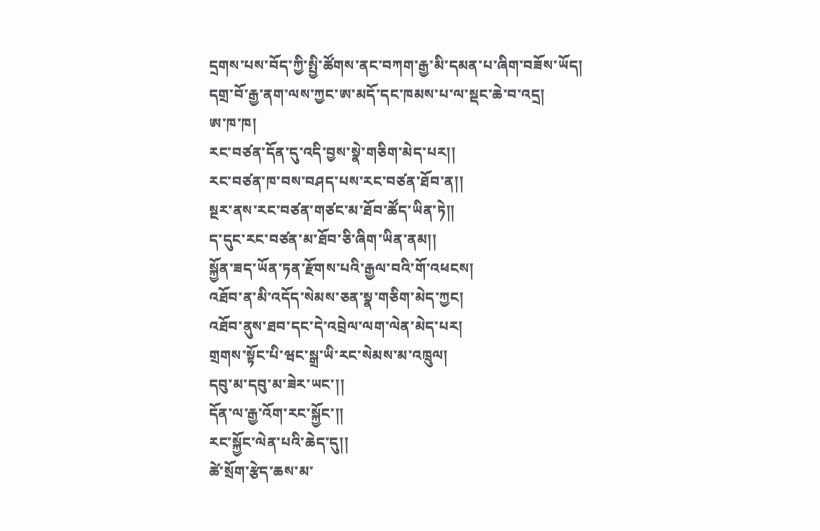དྲགས་པས་བོད་ཀྱི་སྤྱི་ཚོགས་ནང་བཀག་རྒྱ་མི་དམན་པ་ཞིག་བཟོས་ཡོད།
དགྲ་བོ་རྒྱ་ནག་ལས་ཀྱང་ཨ་མདོ་དང་ཁམས་པ་ལ་སྡང་ཆེ་བ་འདྲ།
ཨ་ཁ་ཁ།
རང་བཙན་དོན་དུ་འདི་བྱས་སྣེ་གཅིག་མེད་པར།།
རང་བཙན་ཁ་བས་བཤད་པས་རང་བཙན་ཐོབ་ན།།
སྔར་ནས་རང་བཙན་གཙང་མ་ཐོབ་ཚོད་ཡིན་ཏེ།།
ད་དུང་རང་བཙན་མ་ཐོབ་ཅི་ཞིག་ཡིན་ནམ།།
སྐྱོན་ཟད་ཡོན་ཏན་རྫོགས་པའི་རྒྱལ་བའི་གོ་འཕངས།
འཐོབ་ན་མི་འདོད་སེམས་ཅན་སྣ་གཅིག་མེད་ཀྱང།
འཐོབ་ནུས་ཐབ་དང་དེ་འབྲེལ་ལག་ལེན་མེད་པར།
གྲགས་སྟོང་པི་ཝང་སྒྲ་ཡི་རང་སེམས་མ་འཁྲུལ།
དབུ་མ་དབུ་མ་ཟེར་ཡང་།།
དོན་ལ་རྒྱ་འོག་རང་སྐྱོང་།།
རང་སྐྱོང་ལེན་པའི་ཆེད་དུ།།
ཚེ་སྲོག་རྩེད་ཆས་མ་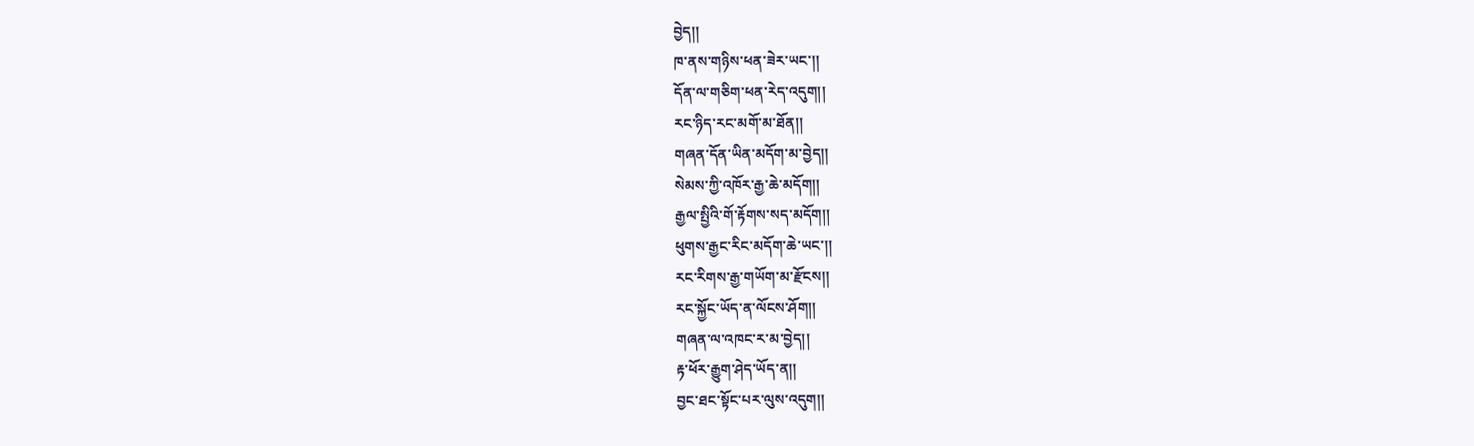བྱེད།།
ཁ་ནས་གཉིས་ཕན་ཟེར་ཡང་།།
དོན་ལ་གཅིག་ཕན་རེད་འདུག།།
རང་ཉིད་རང་མགོ་མ་ཐོན།།
གཞན་དོན་ཡིན་མདོག་མ་བྱེད།།
སེམས་ཀྱི་འཁོར་རྒྱ་ཆེ་མདོག།།
རྒྱལ་སྤྱིའི་གོ་རྟོགས་སད་མདོག།།
ཕུགས་རྒྱང་རིང་མདོག་ཆེ་ཡང་།།
རང་རིགས་རྒྱ་གཡོག་མ་རྫོངས།།
རང་སྐྱོང་ཡོད་ན་ལོངས་ཤོག།།
གཞན་ལ་འཁང་ར་མ་བྱེད།།
རྟ་ཕོར་རྒྱུག་ཤེད་ཡོད་ན།།
བྱང་ཐང་སྟོང་པར་ལུས་འདུག།།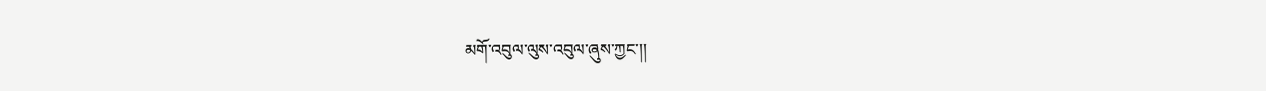མགོ་འབུལ་ལུས་འབུལ་ཞུས་ཀྱང་།།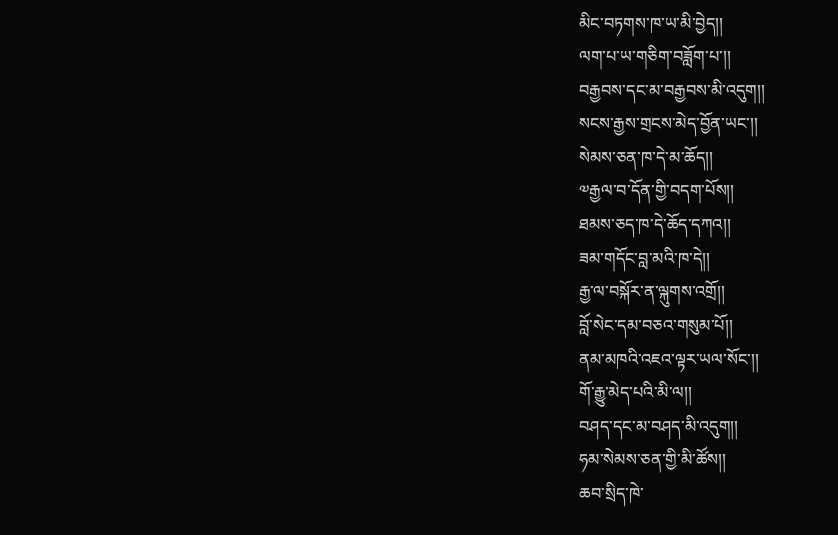མིང་བཏགས་ཁ་ཡ་མི་བྱེད།།
ལག་པ་ཡ་གཅིག་བཟློག་པ་།།
བརྒྱབས་དང་མ་བརྒྱབས་མི་འདུག།།
སངས་རྒྱས་གྲངས་མེད་བྱོན་ཡང་།།
སེམས་ཅན་ཁ་དེ་མ་ཆོད།།
༧རྒྱལ་བ་དོན་གྱི་བདག་པོས།།
ཐམས་ཅད་ཁ་དེ་ཆོད་དཀའ།།
ཟམ་གདོང་བླ་མའི་ཁ་དེ།།
རྒྱ་ལ་བསྐོར་ན་ལྐུགས་འགྲོ།།
བློ་སེང་དམ་བཅའ་གསུམ་པོ།།
ནམ་མཁའི་འཇའ་ལྟར་ཡལ་སོང་།།
གོ་རྒྱུ་མེད་པའི་མི་ལ།།
བཤད་དང་མ་བཤད་མི་འདུག།།
ཧམ་སེམས་ཅན་གྱི་མི་ཚོས།།
ཆབ་སྲིད་ཁེ་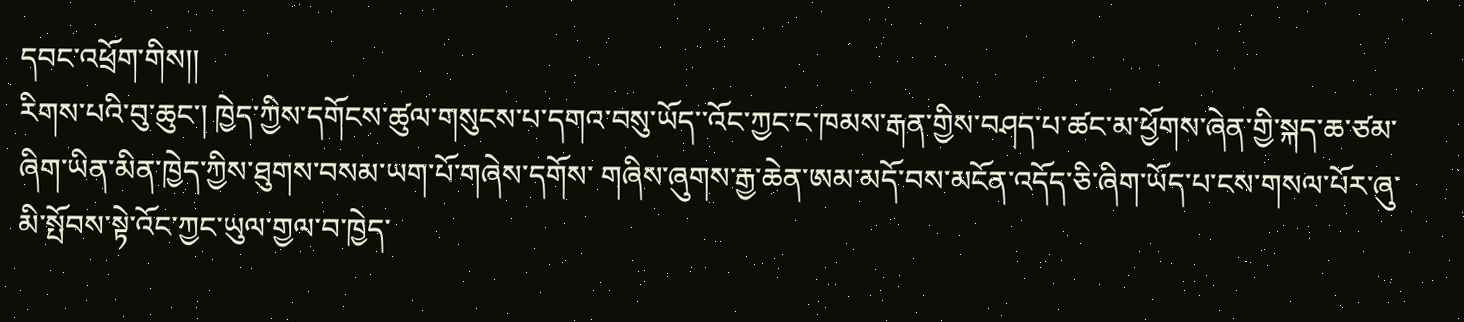དབང་འཕྲོག་གིས།།
རིགས་པའི་བུ་ཆུང་། ཁྱེད་ཀྱིས་དགོངས་ཚུལ་གསུངས་པ་དགའ་བསུ་ཡོད་་འོང་ཀྱང་ང་ཁམས་རྒན་གྱིས་བཤད་པ་ཚང་མ་ཕྱོགས་ཞེན་གྱི་སྐད་ཆ་ཙམ་ཞིག་ཡིན་མིན་ཁྱེད་ཀྱིས་ཐུགས་བསམ་ཡག་པོ་གཞེས་དགོས་ གཞིས་ཞུགས་རྒྱ་ཆེན་ཨམ་མདོ་བས་མངོན་འདོད་ཅི་ཞིག་ཡོད་པ་ངས་གསལ་པོར་ཞུ་མི་སྤོབས་སྟེ་འོང་ཀྱང་ཡུལ་གྱལ་བ་ཁྱེད་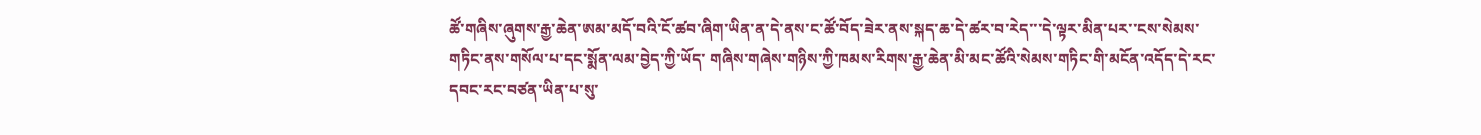ཚོ་གཞིས་ཞུགས་རྒྱ་ཆེན་ཨམ་མདོ་བའི་ངོ་ཚབ་ཞིག་ཡིན་ན་དེ་ནས་ང་ཚོ་བོད་ཟེར་ནས་སྐད་ཆ་དེ་ཚར་བ་རེད་་་དེ་ལྟར་མིན་པར་་ངས་སེམས་གཏིང་ནས་གསོལ་པ་དང་སྨོན་ལམ་བྱེད་ཀྱི་ཡོད་ གཞིས་གཞེས་གཉིས་ཀྱི་ཁམས་རིགས་རྒྱ་ཆེན་མི་མང་ཚོའི་སེམས་གཏིང་གི་མངོན་འདོད་དེ་རང་དབང་རང་བཙན་ཡིན་པ་སུ་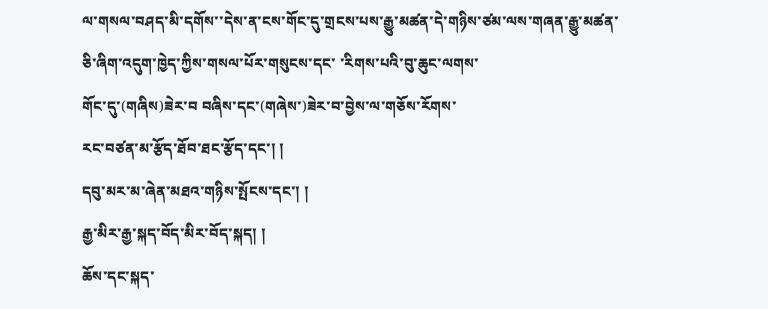ལ་གསལ་བཤད་མི་དགོས་་དེས་ན་ངས་གོང་དུ་གྲངས་པས་རྒྱུ་མཚན་དེ་གཉིས་ཙམ་ལས་གཞན་རྒྱུ་མཚན་ཅི་ཞིག་འདུག་ཁྱེད་ཀྱིས་གསལ་པོར་གསུངས་དང་ ་རིགས་པའི་བུ་ཆུང་ལགས་
གོང་དུ་(གཞིས)ཟེར་བ བཞིས་དང་(གཞེས་)ཟེར་བ་བྱེས་ལ་གཅོས་རོགས་
རང་བཙན་མ་རྩོད་ཐོབ་ཐང་རྩོད་དང་། །
དབུ་མར་མ་ཞེན་མཐའ་གཉིས་སྤོངས་དང་། །
རྒྱ་མིར་རྒྱ་སྐད་བོད་མིར་བོད་སྐད། །
ཆོས་དང་སྐད་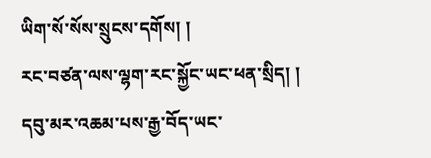ཡིག་སོ་སོས་སྲུངས་དགོས། །
རང་བཙན་ལས་ལྷག་རང་སྐྱོང་ཡང་ཕན་སྲིད། །
དབུ་མར་འཆམ་པས་རྒྱ་བོད་ཡང་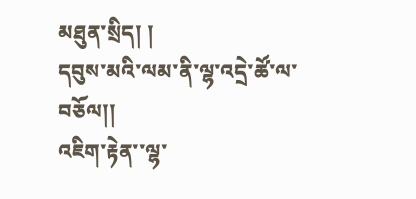མཐུན་སྲིད། །
དབུས་མའི་ལམ་ནི་ལྷ་འདྲེ་ཚོ་ལ་བཅོལ།།
འཇིག་རྟེན་་ལྷ་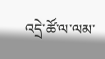འདྲེ་ཚོ་ལ་ལམ་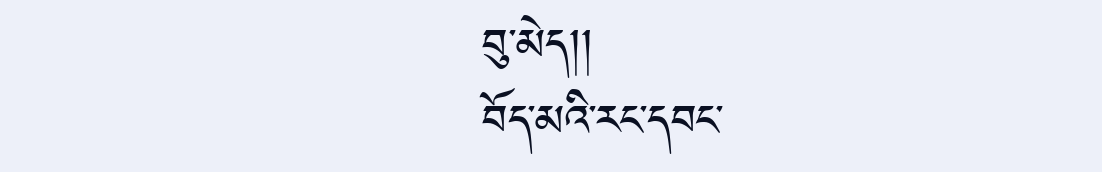བུ་མེད།།
བོད་མའི་རང་དབང་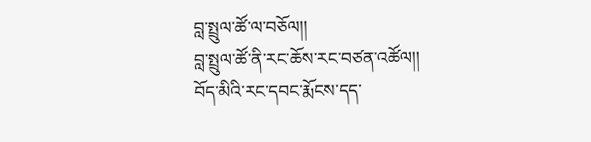བླ་སྤྲུལ་ཚོ་ལ་བཅོལ།།
བླ་སྤྲུལ་ཚོ་ནི་རང་ཆོས་རང་བཙན་འཚོལ།།
བོད་མིའི་རང་དབང་རྨོངས་དད་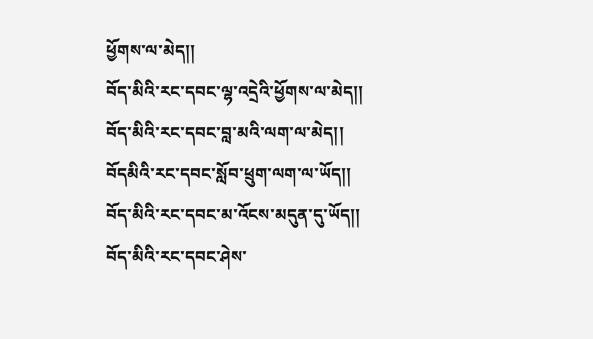ཕྱོགས་ལ་མེད།།
བོད་མིའི་རང་དབང་ལྷ་འདྲེའི་ཕྱོགས་ལ་མེད།།
བོད་མིའི་རང་དབང་བླ་མའི་ལག་ལ་མེད།།
བོདམིའི་རང་དབང་སློབ་ཕྲུག་ལག་ལ་ཡོད།།
བོད་མིའི་རང་དབང་མ་འོངས་མདུན་དུ་ཡོད།།
བོད་མིའི་རང་དབང་ཤེས་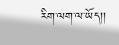རིག་ལག་ལ་ཡོད།།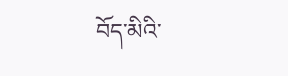བོད་མིའི་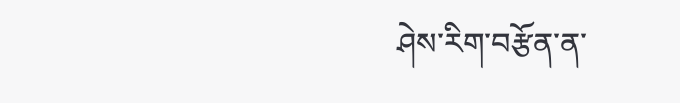ཤེས་རིག་བརྩོན་ན་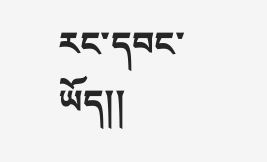རང་དབང་ཡོད།།